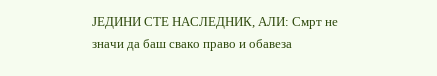ЈЕДИНИ СТЕ НАСЛЕДНИК, АЛИ: Смрт не значи да баш свако право и обавеза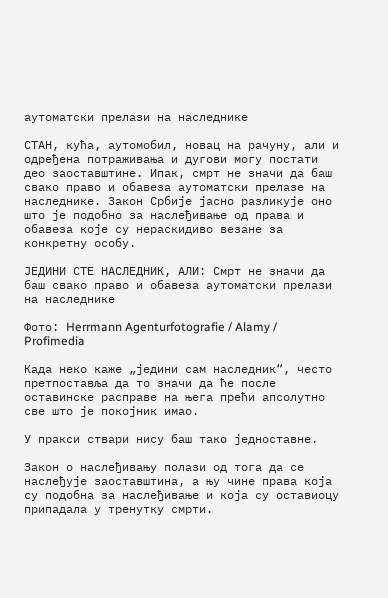аутоматски прелази на наследнике

СТАН, кућа, аутомобил, новац на рачуну, али и одређена потраживања и дугови могу постати део заоставштине. Ипак, смрт не значи да баш свако право и обавеза аутоматски прелазе на наследнике. Закон Србије јасно разликује оно што је подобно за наслеђивање од права и обавеза које су нераскидиво везане за конкретну особу.

ЈЕДИНИ СТЕ НАСЛЕДНИК, АЛИ: Смрт не значи да баш свако право и обавеза аутоматски прелази на наследнике

Фото: Herrmann Agenturfotografie / Alamy / Profimedia

Када неко каже „једини сам наследник“, често претпоставља да то значи да ће после оставинске расправе на њега прећи апсолутно све што је покојник имао.

У пракси ствари нису баш тако једноставне.

Закон о наслеђивању полази од тога да се наслеђује заоставштина, а њу чине права која су подобна за наслеђивање и која су оставиоцу припадала у тренутку смрти.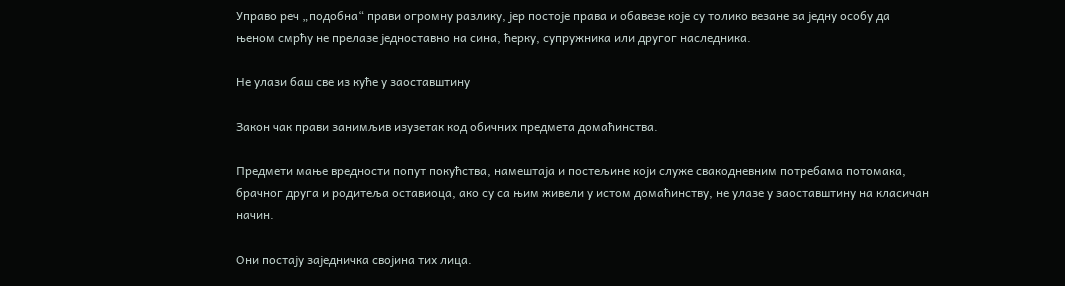Управо реч „подобна“ прави огромну разлику, јер постоје права и обавезе које су толико везане за једну особу да њеном смрћу не прелазе једноставно на сина, ћерку, супружника или другог наследника.

Не улази баш све из куће у заоставштину

Закон чак прави занимљив изузетак код обичних предмета домаћинства.

Предмети мање вредности попут покућства, намештаја и постељине који служе свакодневним потребама потомака, брачног друга и родитеља оставиоца, ако су са њим живели у истом домаћинству, не улазе у заоставштину на класичан начин.

Они постају заједничка својина тих лица.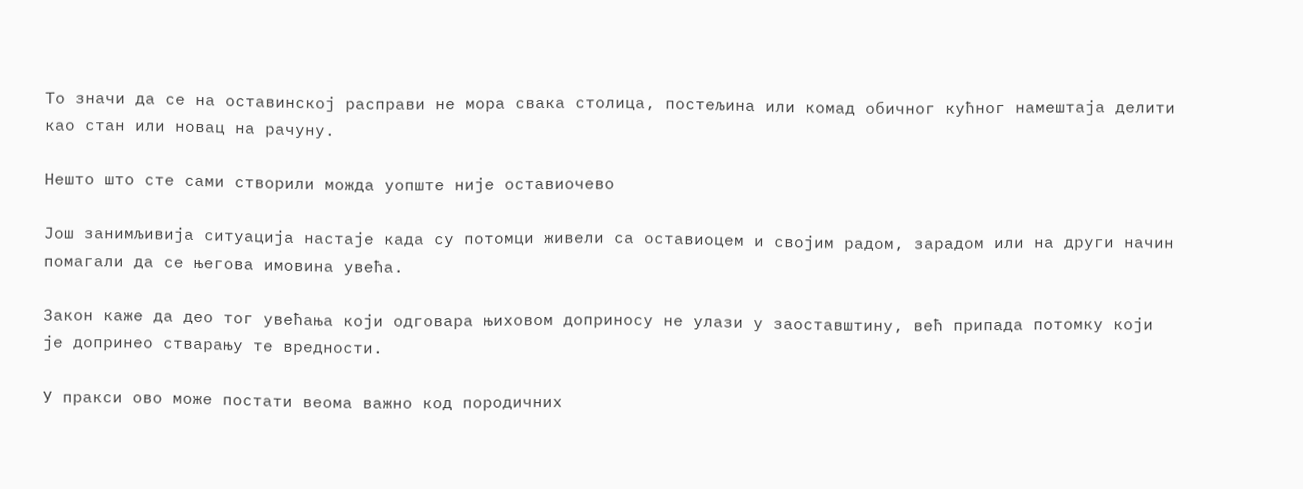То значи да се на оставинској расправи не мора свака столица, постељина или комад обичног кућног намештаја делити као стан или новац на рачуну.

Нешто што сте сами створили можда уопште није оставиочево

Још занимљивија ситуација настаје када су потомци живели са оставиоцем и својим радом, зарадом или на други начин помагали да се његова имовина увећа.

Закон каже да део тог увећања који одговара њиховом доприносу не улази у заоставштину, већ припада потомку који је допринео стварању те вредности.

У пракси ово може постати веома важно код породичних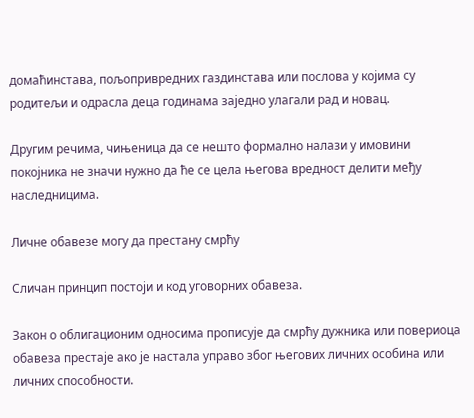домаћинстава, пољопривредних газдинстава или послова у којима су родитељи и одрасла деца годинама заједно улагали рад и новац.

Другим речима, чињеница да се нешто формално налази у имовини покојника не значи нужно да ће се цела његова вредност делити међу наследницима.

Личне обавезе могу да престану смрћу

Сличан принцип постоји и код уговорних обавеза.

Закон о облигационим односима прописује да смрћу дужника или повериоца обавеза престаје ако је настала управо због његових личних особина или личних способности.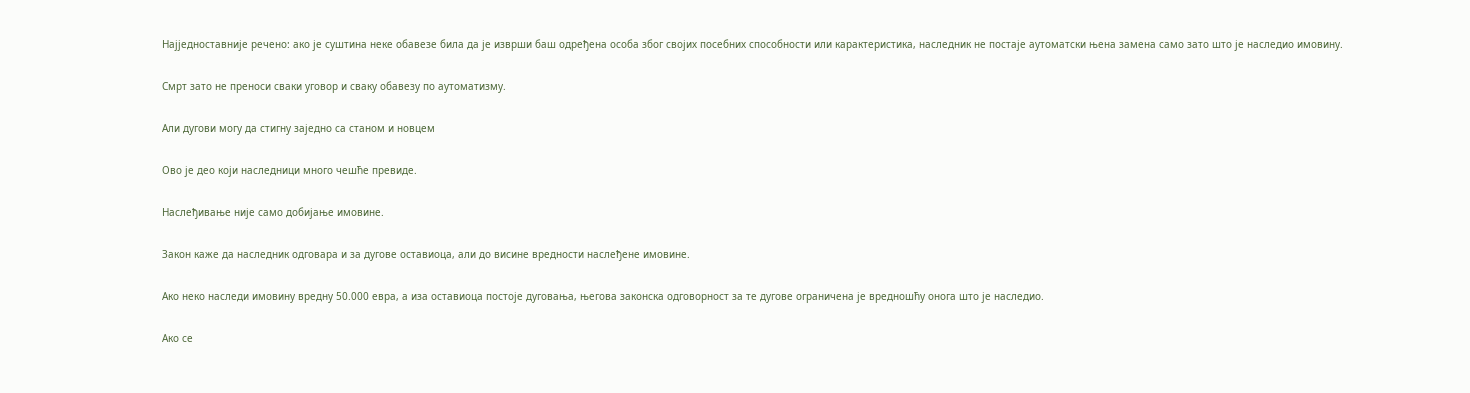Најједноставније речено: ако је суштина неке обавезе била да је изврши баш одређена особа због својих посебних способности или карактеристика, наследник не постаје аутоматски њена замена само зато што је наследио имовину.

Смрт зато не преноси сваки уговор и сваку обавезу по аутоматизму.

Али дугови могу да стигну заједно са станом и новцем

Ово је део који наследници много чешће превиде.

Наслеђивање није само добијање имовине.

Закон каже да наследник одговара и за дугове оставиоца, али до висине вредности наслеђене имовине.

Ако неко наследи имовину вредну 50.000 евра, а иза оставиоца постоје дуговања, његова законска одговорност за те дугове ограничена је вредношћу онога што је наследио.

Ако се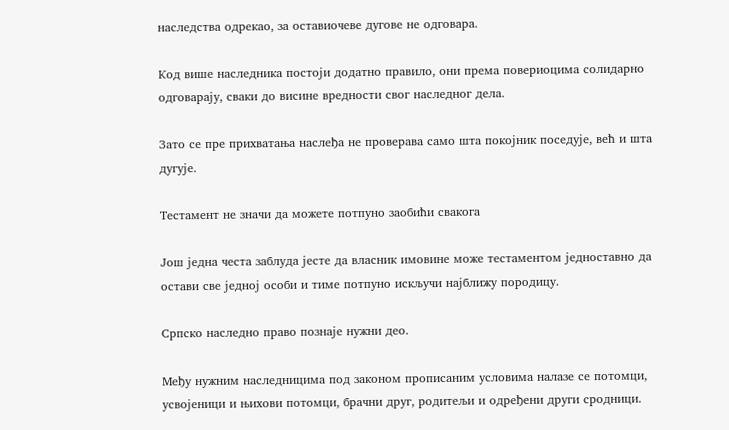наследства одрекао, за оставиочеве дугове не одговара.

Код више наследника постоји додатно правило, они према повериоцима солидарно одговарају, сваки до висине вредности свог наследног дела.

Зато се пре прихватања наслеђа не проверава само шта покојник поседује, већ и шта дугује.

Тестамент не значи да можете потпуно заобићи свакога

Још једна честа заблуда јесте да власник имовине може тестаментом једноставно да остави све једној особи и тиме потпуно искључи најближу породицу.

Српско наследно право познаје нужни део.

Међу нужним наследницима под законом прописаним условима налазе се потомци, усвојеници и њихови потомци, брачни друг, родитељи и одређени други сродници.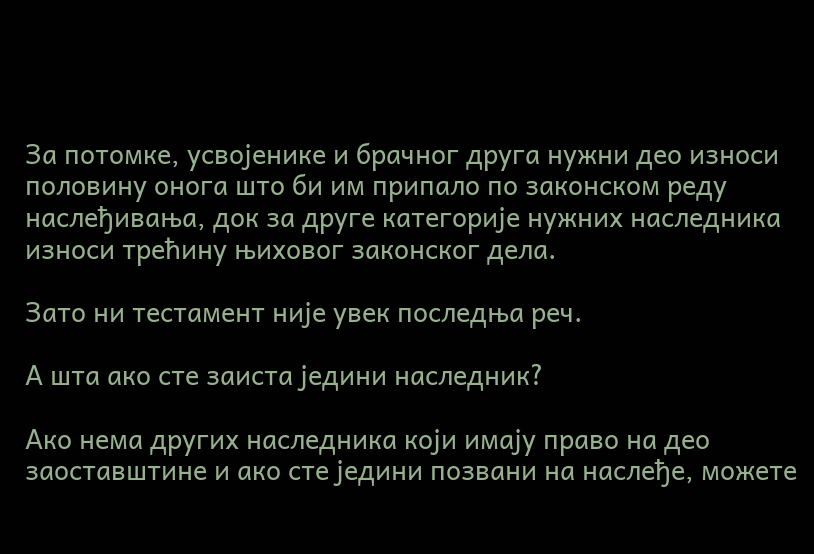За потомке, усвојенике и брачног друга нужни део износи половину онога што би им припало по законском реду наслеђивања, док за друге категорије нужних наследника износи трећину њиховог законског дела.

Зато ни тестамент није увек последња реч.

А шта ако сте заиста једини наследник?

Ако нема других наследника који имају право на део заоставштине и ако сте једини позвани на наслеђе, можете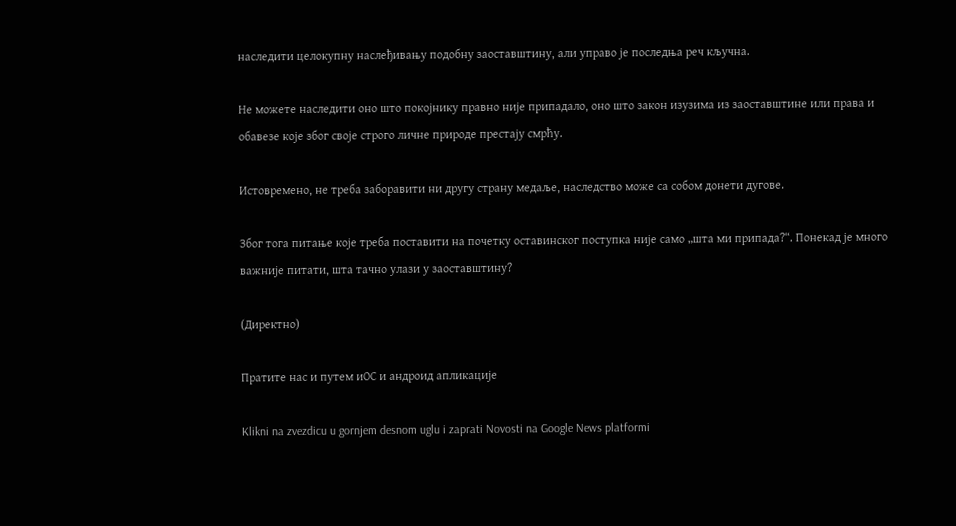наследити целокупну наслеђивању подобну заоставштину, али управо је последња реч кључна.

Не можете наследити оно што покојнику правно није припадало, оно што закон изузима из заоставштине или права и обавезе које због своје строго личне природе престају смрћу.

Истовремено, не треба заборавити ни другу страну медаље, наследство може са собом донети дугове.

Због тога питање које треба поставити на почетку оставинског поступка није само „шта ми припада?“. Понекад је много важније питати, шта тачно улази у заоставштину?

(Директно)

Пратите нас и путем иОС и андроид апликације

Klikni na zvezdicu u gornjem desnom uglu i zaprati Novosti na Google News platformi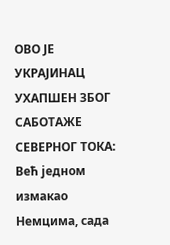ОВО ЈЕ УКРАЈИНАЦ УХАПШЕН ЗБОГ САБОТАЖЕ СЕВЕРНОГ ТОКА: Већ једном измакао Немцима, сада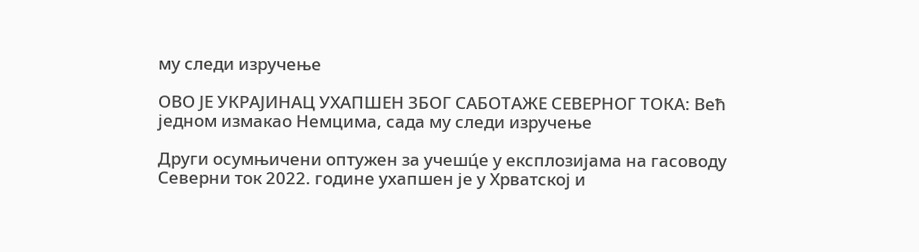му следи изручење

ОВО ЈЕ УКРАЈИНАЦ УХАПШЕН ЗБОГ САБОТАЖЕ СЕВЕРНОГ ТОКА: Већ једном измакао Немцима, сада му следи изручење

Други осумњичени оптужен за учешц́е у експлозијама на гасоводу Северни ток 2022. године ухапшен је у Хрватској и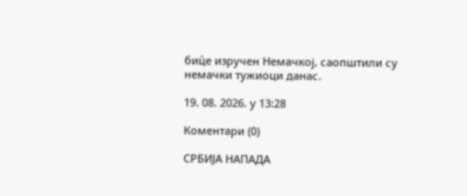биц́е изручен Немачкој, саопштили су немачки тужиоци данас.

19. 08. 2026. у 13:28

Коментари (0)

СРБИЈА НАПАДА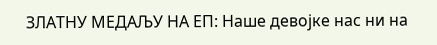ЗЛАТНУ МЕДАЉУ НА ЕП: Наше девојке нас ни на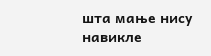шта мање нису навикле